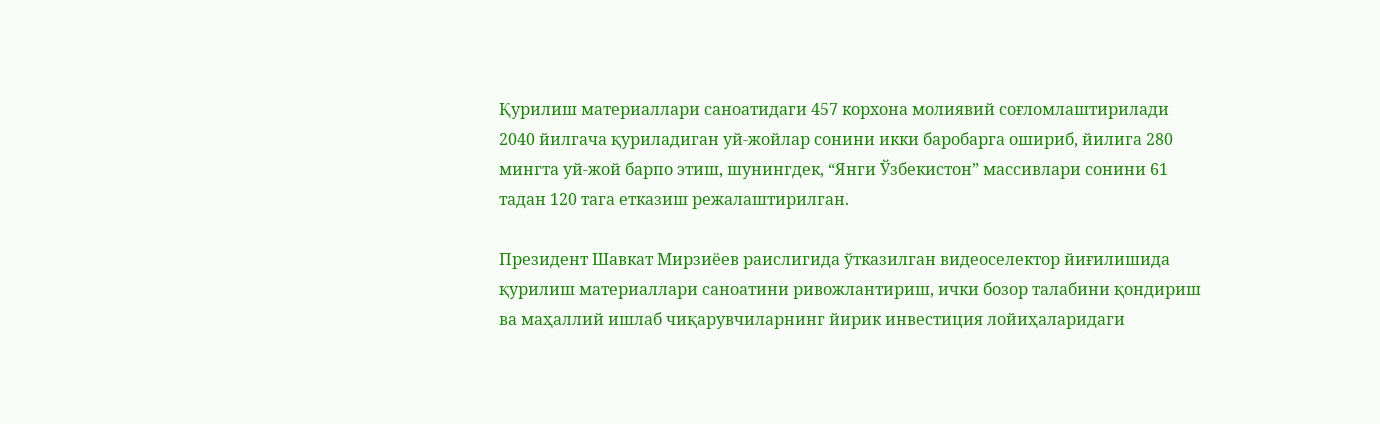Қурилиш материаллари саноатидаги 457 корхона молиявий соғломлаштирилади
2040 йилгача қуриладиган уй-жойлар сонини икки баробарга ошириб, йилига 280 мингта уй-жой барпо этиш, шунингдек, “Янги Ўзбекистон” массивлари сонини 61 тадан 120 тага етказиш режалаштирилган.

Президент Шавкат Мирзиёев раислигида ўтказилган видеоселектор йиғилишида қурилиш материаллари саноатини ривожлантириш, ички бозор талабини қондириш ва маҳаллий ишлаб чиқарувчиларнинг йирик инвестиция лойиҳаларидаги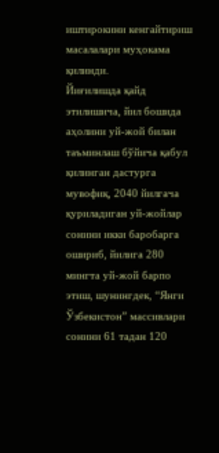иштирокини кенгайтириш масалалари муҳокама қилинди.
Йиғилишда қайд этилишича, йил бошида аҳолини уй-жой билан таъминлаш бўйича қабул қилинган дастурга мувофиқ, 2040 йилгача қуриладиган уй-жойлар сонини икки баробарга ошириб, йилига 280 мингта уй-жой барпо этиш, шунингдек, “Янги Ўзбекистон” массивлари сонини 61 тадан 120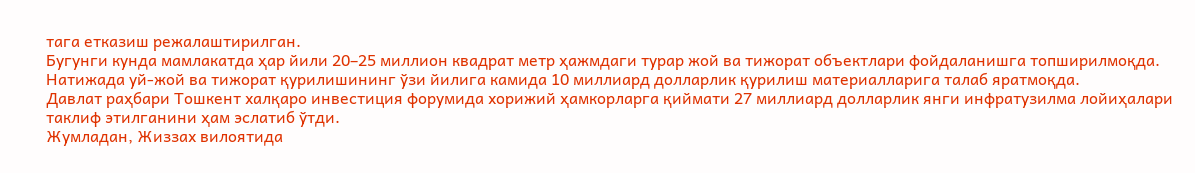тага етказиш режалаштирилган.
Бугунги кунда мамлакатда ҳар йили 20–25 миллион квадрат метр ҳажмдаги турар жой ва тижорат объектлари фойдаланишга топширилмоқда. Натижада уй-жой ва тижорат қурилишининг ўзи йилига камида 10 миллиард долларлик қурилиш материалларига талаб яратмоқда.
Давлат раҳбари Тошкент халқаро инвестиция форумида хорижий ҳамкорларга қиймати 27 миллиард долларлик янги инфратузилма лойиҳалари таклиф этилганини ҳам эслатиб ўтди.
Жумладан, Жиззах вилоятида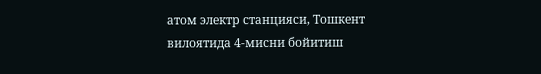атом электр станцияси, Тошкент вилоятида 4-мисни бойитиш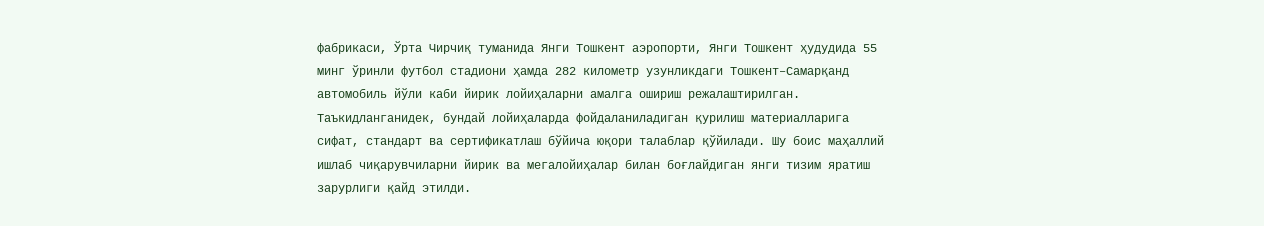фабрикаси, Ўрта Чирчиқ туманида Янги Тошкент аэропорти, Янги Тошкент ҳудудида 55 минг ўринли футбол стадиони ҳамда 282 километр узунликдаги Тошкент–Самарқанд автомобиль йўли каби йирик лойиҳаларни амалга ошириш режалаштирилган.
Таъкидланганидек, бундай лойиҳаларда фойдаланиладиган қурилиш материалларига сифат, стандарт ва сертификатлаш бўйича юқори талаблар қўйилади. Шу боис маҳаллий ишлаб чиқарувчиларни йирик ва мегалойиҳалар билан боғлайдиган янги тизим яратиш зарурлиги қайд этилди.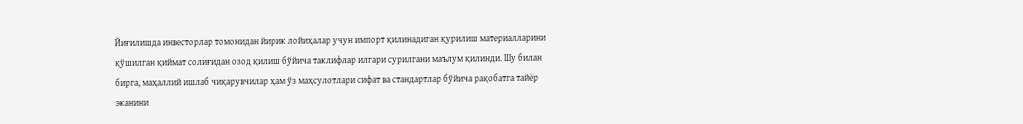Йиғилишда инвесторлар томонидан йирик лойиҳалар учун импорт қилинадиган қурилиш материалларини қўшилган қиймат солиғидан озод қилиш бўйича таклифлар илгари сурилгани маълум қилинди. Шу билан бирга, маҳаллий ишлаб чиқарувчилар ҳам ўз маҳсулотлари сифат ва стандартлар бўйича рақобатга тайёр эканини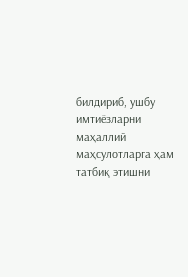билдириб, ушбу имтиёзларни маҳаллий маҳсулотларга ҳам татбиқ этишни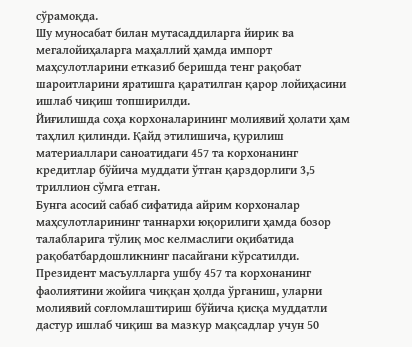сўрамоқда.
Шу муносабат билан мутасаддиларга йирик ва мегалойиҳаларга маҳаллий ҳамда импорт маҳсулотларини етказиб беришда тенг рақобат шароитларини яратишга қаратилган қарор лойиҳасини ишлаб чиқиш топширилди.
Йиғилишда соҳа корхоналарининг молиявий ҳолати ҳам таҳлил қилинди. Қайд этилишича, қурилиш материаллари саноатидаги 457 та корхонанинг кредитлар бўйича муддати ўтган қарздорлиги 3,5 триллион сўмга етган.
Бунга асосий сабаб сифатида айрим корхоналар маҳсулотларининг таннархи юқорилиги ҳамда бозор талабларига тўлиқ мос келмаслиги оқибатида рақобатбардошликнинг пасайгани кўрсатилди.
Президент масъулларга ушбу 457 та корхонанинг фаолиятини жойига чиққан ҳолда ўрганиш, уларни молиявий соғломлаштириш бўйича қисқа муддатли дастур ишлаб чиқиш ва мазкур мақсадлар учун 50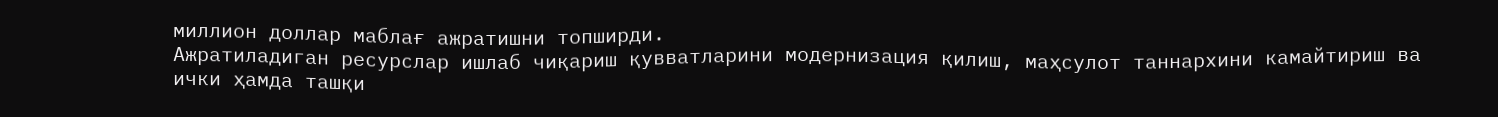миллион доллар маблағ ажратишни топширди.
Ажратиладиган ресурслар ишлаб чиқариш қувватларини модернизация қилиш, маҳсулот таннархини камайтириш ва ички ҳамда ташқи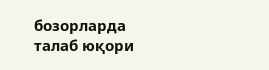бозорларда талаб юқори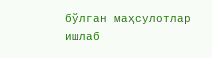бўлган маҳсулотлар ишлаб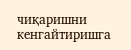чиқаришни кенгайтиришга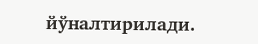йўналтирилади.